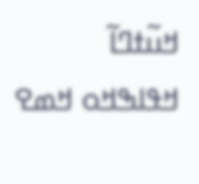ߞߎ߬ߙߣߊ߬ ߞߟߊߒߞߋ ߞߘߐ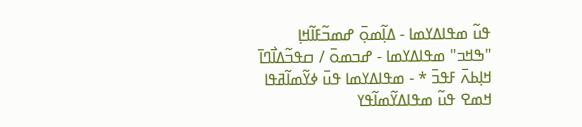ߟߎ߬ ߘߟߊߡߌߘߊ - ߡߊ߲߬ߘߋ߲߫ ߝߘߏ߬ߓߊ߬ߞߊ߲ "ߒߞߏ" ߘߟߊߡߌߘߊ - ߝߏߘߋ߫ / ߛߟߏ߬ߡߊ߯ߣߊ߫ ߞߊ߲ߕߍ߫ ߓߟߏ߫ * - ߘߟߊߡߌߘߊ ߟߎ߫ ߦߌ߬ߘߊ߬ߥߟߊ
ߞߘߐ ߟߎ߬ ߘߟߊߡߌ߬ߘߊ߬ߟߌ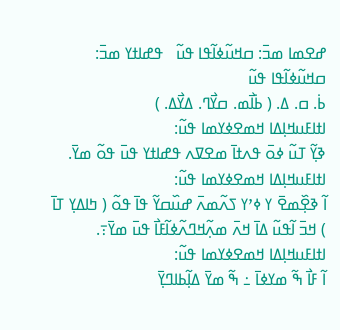ߝߐߘߊ ߘߏ߫: ߛߞߎ߬ߦߊ߬ߟߊ ߟߎ߬   ߟߝߊߙߌ ߘߏ߫:
ߛߞߎ߬ߦߊ߬ߟߊ ߟߎ߬
ߕ߭. ߛ. ߡ. ( ߕ߭ߊ߯ߘ. ߛߌ߯ߣ. ߡߌ߯ߡ. )
ߊߙߊߓߎߞߊ߲ߡߊ ߞߘߐߦߌߘߊ ߟߎ߬:
ߢߌ߲߬ ߠߎ߬ ߦߋ߫ ߟߍߙߊ߫ ߘߐߜߍ ߟߝߊߙߌ ߟߎ߫ ߟߋ߬ ߘߌ߫.
ߊߙߊߓߎߞߊ߲ߡߊ ߞߘߐߦߌߘߊ ߟߎ߬:
ߊ߬ ߢߐ߲߰ߘߐ߫ ߌ ߦߴߌ ߖߍ߬ߘߍ߫ ߝߎ߰ߛߌ߬ ߟߊ߫ ߟߋ߬ ( ߤߊߡߌ߲ ߠߊ߫ ) ߞߏ߫ ߊ߬ߟߎ߬ ߡߊ߫ ߞߍ߫ ߘߍ߲߬ߞߣߍ߬ߦߊ߬ߓߊ߯ ߟߎ߫ ߘߌ߫߹.
ߊߙߊߓߎߞߊ߲ߡߊ ߞߘߐߦߌߘߊ ߟߎ߬:
ߊ߬ ߓߊ߯ ߒ߬ ߘߌߦߊ߫ ߸ ߒ߬ ߘߌ߫ ߡߊ߲߬ߕߊߣߌ߲߫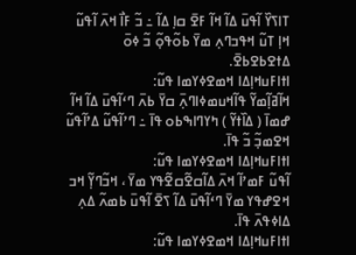ߠߊߖߌ߰ ߊ߬ߟߎ߫ ߡߊ߬ ߞߊ߬ ߓߐ߫ ߛߊ߲ ߡߊ߬ ߸ ߏ߬ ߓߊ߯ ߞߍ߫ ߊ߬ߟߎ߬ ߞߊ߲ ߠߎ߬ ߞߟߏߣߍ߲ ߘߌ߫ ߕߋ߬ߟߋ߲߬ ߏ߬ ߦߋ߫ ߡߙߐߕߐߕߐ߫.
ߊߙߊߓߎߞߊ߲ߡߊ ߞߘߐߦߌߘߊ ߟߎ߬:
ߞߊ߬ߥߊ߲߬ߘߌ߬ ߟߊ߬ߞߎߘߦߊߣߍ߲߫ ߛߌ߫ ߕߍ߫ ߣߵߊ߬ߟߎ߫ ߡߊ߬ ߞߊ߬ ߝߘߊ߫ ( ߡߊ߰ߙߌ߬ ) ߤߌߣߊߒߕߋ ߟߊ߫ ߸ ߣߴߊ߬ߟߎ߬ ߡߴߊ߬ߟߎ߬ ߞߐߘߏ߲߬ ߏ߬ ߟߊ߫.
ߊߙߊߓߎߞߊ߲ߡߊ ߞߘߐߦߌߘߊ ߟߎ߬:
ߊ߬ߟߎ߬ ߓߘߴߊ߬ ߞߍ߫ ߡߊ߬ߛߐ߬ߛߐ߬ߟߌ ߘߌ߫ ، ߞߏ߬ߣߌ߲߬ ߞߏ ߞߐߝߟߌ ߘߌ߫ ߣߵߊ߬ߟߎ߫ ߡߊ߬ ߖߐ߫ ߊ߬ߟߎ߫ ߕߘߍ߬ ߡߍ߲ ߡߊߦߟߍ߫ ߟߊ߫.
ߊߙߊߓߎߞߊ߲ߡߊ ߞߘߐߦߌߘߊ ߟߎ߬: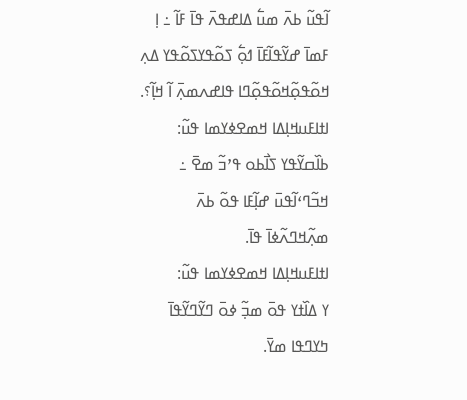ߊ߬ߟߎ߬ ߕߍ߫ ߘߎ߱ ߡߊߝߟߍ߫ ߟߊ߫ ߓߊ߬ ߸ ߊ߲ ߓߘߊ߫ ߝߌ߬ߟߊ߬ߓߊ߫ ߗߋ߲߱ ߖߋ߬ߟߌߖߋ߬ߟߌ ߡߍ߲ ߞߋ߬ߟߋ߲߬ߞߋ߬ߟߋ߲߬ߣߊ ߟߊߝߍߘߍ߲߫ ߊ߬ ߞߊ߲߬؟.
ߊߙߊߓߎߞߊ߲ߡߊ ߞߘߐߦߌߘߊ ߟߎ߬:
ߕߊ߰ߛߌ߬ߟߌ ߖߊ߯ߕߋ ߟߴߏ߬ ߘߐ߫ ߸ ߞߏ߬ߣߵߊ߬ߟߎ߫ ߝߊ߲߬ߓߊ ߟߋ߬ ߕߍ߫ ߘߍ߲߬ߞߣߍ߬ߦߊ߫ ߟߊ߫.
ߊߙߊߓߎߞߊ߲ߡߊ ߞߘߐߦߌߘߊ ߟߎ߬:
ߌ ߡߊ߰ߙߌ ߟߋ߫ ߘߏ߲߬ ߦߋ߫ ߣߌ߬ߣߌ߬ߟߊ߫ ߤߌߣߟߊ ߘߌ߫.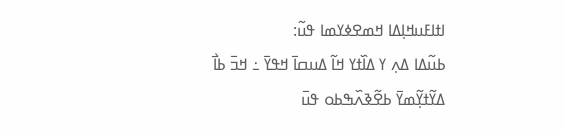ߊߙߊߓߎߞߊ߲ߡߊ ߞߘߐߦߌߘߊ ߟߎ߬:
ߕߎ߬ߡߊ ߡߍ߲ ߌ ߡߊ߰ߙߌ ߞߊ߬ ߡߎߛߊ߫ ߞߟߌ߫ ߸ ߞߏ߫ ߕߊ߯ ߡߌ߬ߙߌ߲߬ߘߌ߫ ߕߐ߬ߢߍ߰ߒߕߋ ߟߎ߫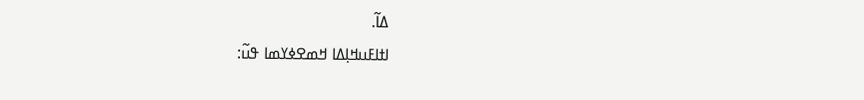ߡߊ߬.
ߊߙߊߓߎߞߊ߲ߡߊ ߞߘߐߦߌߘߊ ߟߎ߬: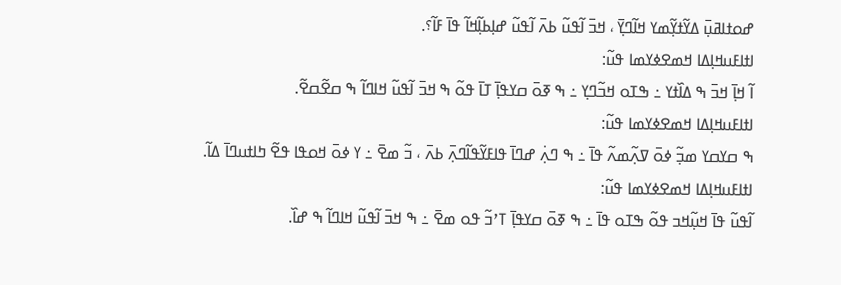ߝߋߙߊߥߎ߲߫ ߡߌ߬ߙߌ߲߬ߘߌ ߞߊ߬ߣߌ߲߫ ، ߞߏ߫ ߊ߬ߟߎ߬ ߕߍ߫ ߊ߬ߟߎ߬ ߝߊ߲ߕߊ߲߬ߞߊ߬ ߟߊ߫ ߓߊ߬؟.
ߊߙߊߓߎߞߊ߲ߡߊ ߞߘߐߦߌߘߊ ߟߎ߬:
ߊ߬ ߞߊ߲߫ ߞߏ߫ ߒ ߡߊ߰ߙߌ ߸ ߒߠߋ ߞߏ߬ߣߌ߲ ߸ ߒ ߧߋ߫ ߛߌߟߊ߲߫ ߠߊ߫ ߟߋ߬ ߒ ߞߏ߫ ߊ߬ߟߎ߬ ߞߊߣߊ߬ ߒ ߛߐ߬ߛߐ߬.
ߊߙߊߓߎߞߊ߲ߡߊ ߞߘߐߦߌߘߊ ߟߎ߬:
ߒ ߛߌߛߌ ߘߏ߲߬ ߦߋ߫ ߜߍ߲߬ߘߍ߬ ߟߊ߫ ߸ ߒ ߣߍ߲߭ ߝߣߊ߫ ߟߊߓߌ߬ߟߊ߬ߣߍ߲߫ ߕߍ߫ ، ߏ߬ ߘߐ߫ ߸ ߌ ߦߋ߫ ߞߋߟߊ ߟߐ߬ ߤߊߙߎߣߊ߫ ߡߊ߬.
ߊߙߊߓߎߞߊ߲ߡߊ ߞߘߐߦߌߘߊ ߟߎ߬:
ߊ߬ߟߎ߬ ߟߊ߫ ߞߎ߲߬ߞߏ ߟߋ߬ ߒߠߋ ߟߊ߫ ߸ ߒ ߧߋ߫ ߛߌߟߊ߲߫ ߠߴߏ߬ ߟߋ ߘߐ߫ ߸ ߒ ߞߏ߫ ߊ߬ߟߎ߬ ߞߊߣߊ߬ ߒ ߝߊ߰.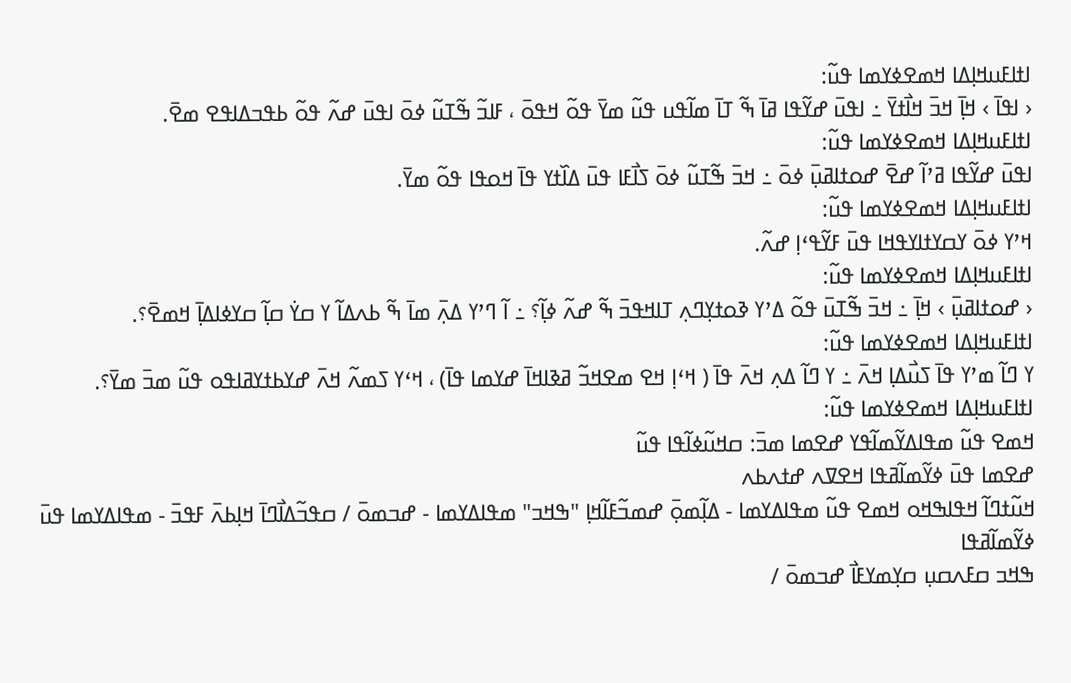ߊߙߊߓߎߞߊ߲ߡߊ ߞߘߐߦߌߘߊ ߟߎ߬:
‹ ߊߟߊ߫ › ߞߊ߲߫ ߞߏ߫ ߞߊ߯ߙߌ߫ ߸ ߊߟߎ߫ ߝߌ߬ߟߊ ߥߊ߫ ߒ߬ ߠߊ߫ ߘߊ߬ߟߎ ߟߎ߬ ߘߌ߫ ߟߋ߬ ߞߟߋ߫ ، ߓߊߏ߬ ߒ߬ߠߎ߬ ߦߋ߫ ߊߟߎ߫ ߝߍ߬ ߟߋ߬ ߕߟߏߡߊߟߐ ߘߐ߫.
ߊߙߊߓߎߞߊ߲ߡߊ ߞߘߐߦߌߘߊ ߟߎ߬:
ߊߟߎ߫ ߝߌ߬ߟߊ ߥߴߊ߬ ߝߐ߫ ߝߋߙߊߥߎ߲߫ ߦߋ߫ ߸ ߞߏ߫ ߒ߬ߠߎ߬ ߦߋ߫ ߖߊ߯ߓߊ ߟߎ߫ ߡߊ߰ߙߌ ߟߊ߫ ߞߋߟߊ ߟߋ߬ ߘߌ߫.
ߊߙߊߓߎߞߊ߲ߡߊ ߞߘߐߦߌߘߊ ߟߎ߬:
ߞߴߌ ߦߋ߫ ߌߛߌߙߊߌߟߞߊ ߟߎ߫ ߓߌ߬ߟߵߊ߲ ߝߍ߬.
ߊߙߊߓߎߞߊ߲ߡߊ ߞߘߐߦߌߘߊ ߟߎ߬:
‹ ߝߋߙߊߥߎ߲߫ › ߞߊ߲߫ ߸ ߞߏ߫ ߒ߬ߠߎ߫ ߟߋ߬ ߡߴߌ ߢߋߙߌ߲ߣߍ߲ ߠߊߞߟߏ߫ ߒ߬ ߝߍ߬ ߦߊ߲߬؟ ߸ ߊ߬ ߣߴߌ ߡߍ߲߫ ߘߊ߫ ߒ߬ ߕߍߡߊ߬ ߌ ߛߌ߭ ߛߊ߲߬ ߛߌߦߊߡߊ߲߫ ߞߘߐ߫؟.
ߊߙߊߓߎߞߊ߲ߡߊ ߞߘߐߦߌߘߊ ߟߎ߬:
ߌ ߣߊ߬ ߘߴߌ ߟߊ߫ ߖߎ߯ߡߊ߲ ߞߍ߫ ߸ ߌ ߣߊ߬ ߡߍ߲ ߞߍ߫ ߟߊ߫ ( ߞߵߊ߲ ߞߐ ߘߐߞߏ߬ ߥߢߊߞߊ߫ ߝߌߘߊ ߟߊ߫) ، ߞߵߌ ߖߘߍ߬ ߞߍ߫ ߝߌߕߙߌߥߊߟߋ ߟߎ߬ ߘߏ߫ ߘߌ߫؟.
ߊߙߊߓߎߞߊ߲ߡߊ ߞߘߐߦߌߘߊ ߟߎ߬:
ߞߘߐ ߟߎ߬ ߘߟߊߡߌ߬ߘߊ߬ߟߌ ߝߐߘߊ ߘߏ߫: ߛߞߎ߬ߦߊ߬ߟߊ ߟߎ߬
ߝߐߘߊ ߟߎ߫ ߦߌ߬ߘߊ߬ߥߟߊ ߞߐߜߍ ߝߙߍߕߍ
ߞߎ߬ߙߣߊ߬ ߞߟߊߒߞߋ ߞߘߐ ߟߎ߬ ߘߟߊߡߌߘߊ - ߡߊ߲߬ߘߋ߲߫ ߝߘߏ߬ߓߊ߬ߞߊ߲ "ߒߞߏ" ߘߟߊߡߌߘߊ - ߝߏߘߋ߫ / ߛߟߏ߬ߡߊ߯ߣߊ߫ ߞߊ߲ߕߍ߫ ߓߟߏ߫ - ߘߟߊߡߌߘߊ ߟߎ߫ ߦߌ߬ߘߊ߬ߥߟߊ
ߒߞߏ ߛߓߍߛߎ߲ ߛߌ߲ߘߌߓߊ߯ ߝߏߘߋ߫ /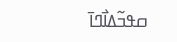ߛߟߏ߬ߡߊ߯ߣߊ߫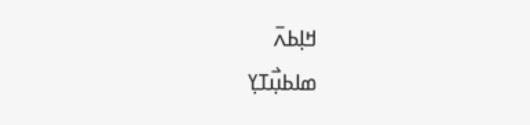ߞߊ߲ߕߍ߫
ߘߊߕߎ߲߯ߠߌ߲